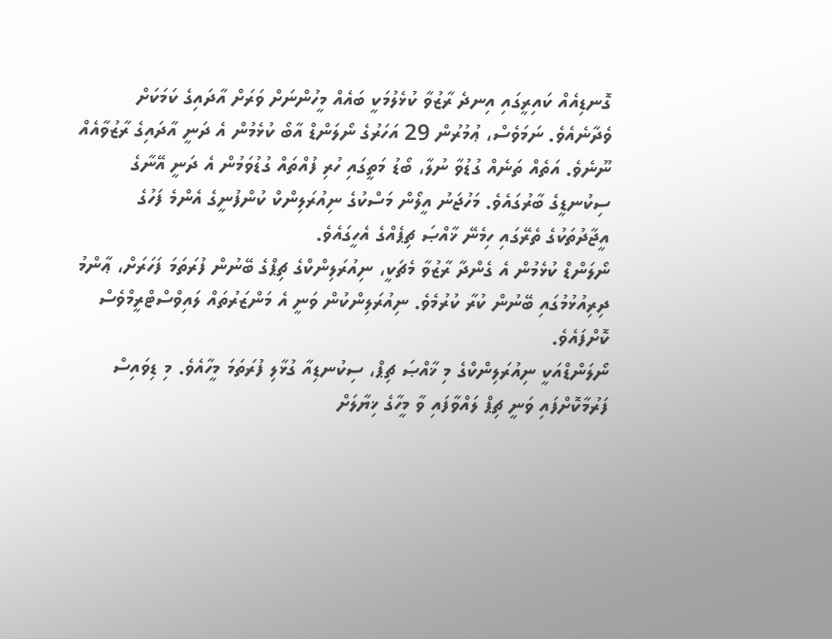ގޮނޑިއެއް ކައިރީގައި އިނދެ ރާޒުވާ ކުޅެލުމަކީ ބައެއް މީހުންނަށް ވަރަށް އާދައިގެ ކަމަކަށް ވެދާނެއެވެ. ނަމަވެސް، ޢުމުރުން 29 އަހަރުގެ ނޯލަންޑް އާބޯ ކުޅެމުން އެ ދަނީ އާދައިގެ ރާޒުވާއެއް ނޫނެވެ. އަތެއް ތަނެއް ގުޑުވާ ނުލާ، ބޯޑު މަތީގައި ހުރި ފުއްތައް ގުޑުވަމުން އެ ދަނީ އޭނާގެ ސިކުނޑީގެ ބާރުގައެވެ. މަހުޖަނު އީލޯން މަސްކުގެ ނިއުރަލިންކް ކުންފުނީގެ އެންމެ ފަހުގެ އީޖާދުތަކުގެ ތެރޭގައި ހިމެނޭ ޚާއްޞަ ޗިޕެއްގެ އެހީގައެވެ.
ނޯލަންޑް ކުޅެމުން އެ ގެންދާ ރާޒުވާ މެޗަކީ، ނިއުރަލިންކްގެ ޗިޕްގެ ބޭނުން ފުރަތަމަ ފަހަރަށް، ޢާންމު ދިރިއުޅުމުގައި ބޭނުން ކުރާ ކުރުމެވެ. ނިއުރަލިންކުން ވަނީ އެ މަންޒަރުތައް ލައިވްސްޓްރީމްވެސް ކޮށްފައެވެ.
ނޯލަންޑްއަކީ ނިއުރަލިންކްގެ މި ޚާއްޞަ ޗިޕް، ސިކުނޑިއާ ގުޅާލި ފުރަތަމަ މީހާއެވެ. މި ޑިވައިސް ފަރުމާކޮށްފައި ވަނީ ޗިޕް ލައްވާފައި ވާ މީހާގެ ޚިޔާލަށް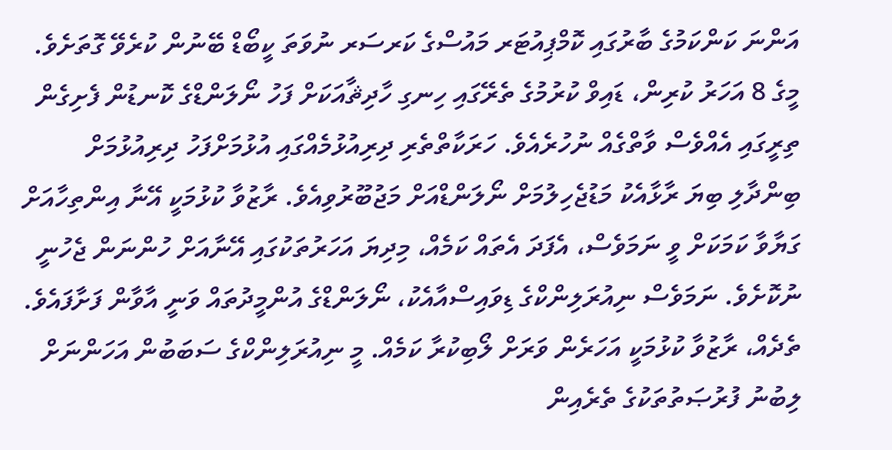އަންނަ ކަންކަމުގެ ބާރުގައި ކޮމްޕިއުޓަރ މައުސްގެ ކަރސަރ ނުވަތަ ކީބޯޑް ބޭނުން ކުރެވޭ ގޮތަށެވެ.
މީގެ 8 އަހަރު ކުރިން، ޑައިވް ކުރުމުގެ ތެރޭގައި ހިނގި ހާދިޘާއަކަށް ފަހު ނޯލަންޑްގެ ކޮނޑުން ފެށިގެން ތިރީގައި އެއްވެސް ވާތްގެއް ނުހުރެއެވެ. ހަރަކާތްތެރި ދިރިއުޅުމެއްގައި އުޅުމަށްފަހު ދިރިއުޅުމަށް ބިންދާލި ބިޔަ ރާޅާއެކު މަޑުޖެހިލުމަށް ނޯލަންޑްއަށް މަޖުބޫރުވިއެވެ. ރާޒުވާ ކުޅުމަކީ އޭނާ އިންތިހާއަށް ގަޔާވާ ކަމަކަށް ވީ ނަމަވެސް، އެފަދަ އެތައް ކަމެއް، މިދިޔަ އަހަރުތަކުގައި އޭނާއަށް ހުންނަން ޖެހުނީ ނުކޮށެވެ. ނަމަވެސް ނިއުރަލިންކްގެ ޑިވައިސްއާއެކު، ނޯލަންޑްގެ އުންމީދުތައް ވަނީ އާވާން ފަށާފައެވެ.
ތެދެއް، ރާޒުވާ ކުޅުމަކީ އަހަރެން ވަރަށް ލޯބިކުރާ ކަމެއް. މީ ނިއުރަލިންކްގެ ސަބަބުން އަހަންނަށް ލިބުނު ފުރުޞަތުތަކުގެ ތެރެއިން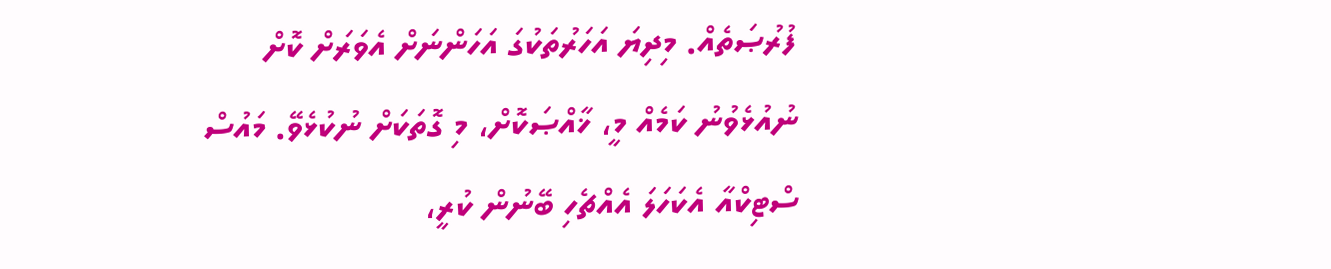ފުރުޞަތެއް. މިދިޔަ އަހަރުތަކުގަ އަހަންނަށް އެވަރަށް ކޮށް ނުއުޅެވުނު ކަމެއް މީ، ޚާއްޞަކޮށް، މި ގޮތަކަށް ނުކުޅެވޭ. މައުސް ސްޓިކްއާ އެކަހަލަ އެއްޗެހި ބޭނުން ކުރީ،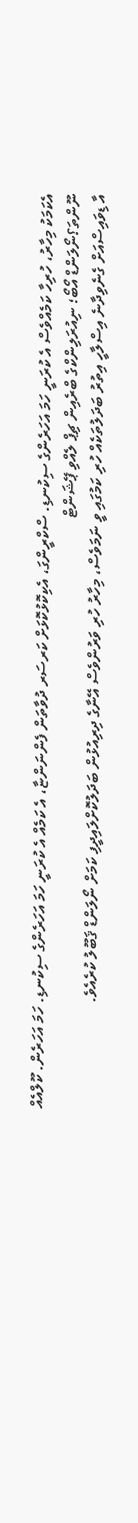އެކަމަކު މިހާރު، ހުރިހާ ކަމެއްވެސް އެ ކުރަނީ ހަމަ އަހަރެންގެ ސިކުނޑި. ސްކްރީންގަ، އެކިކޮޅުކޮޅަށް ކަރސަރ ދުވާތަން ފެންނަންޏާ، އެ ކަމެއް އެ ކުރަނީ ހަމަ އަހަރެންގެ ސިކުނޑި. ހަމަ އަހަރެން. ކޫލްއެއް ނޫންތަ؟ނޯލަންޑް އޯބޯ؛ ނިއުރަލިންކްގެ ބްރެއިން ޗިޕް ލެއްވި ޕޭޝަންޓް
އާ ޑިވައިސްއަށް ގެނެވިދާނެ އިސްލާހީ އިތުރު ބަދަލުތަކެއް ހުރި ކަމުގައި ވީ ނަމަވެސް، މިހާރު ހުރި ވަރުންވެސް އޭނާގެ ދިރިއުޅުން ބަދަލުކޮށްލައިދީފި ކަމަށް ނޯލަންޑް ޤަބޫލު ކުރެއެވެ.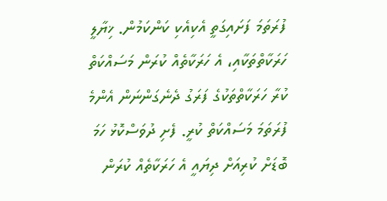ފުރަތަމަ ފަށައިގަތީ އެކިއެކި ކަންކަމުން. ޚިޔާލީ ހަރަކާތްތަކާއި، އެ ހަރަކާތެއް ކުރަން މަސައްކަތް ކުރާ ހަރަކާތްތަކުގެ ފަރަގު ދެނެގަންނަން އެންމެ ފުރަތަމަ މަސައްކަތް ކުރީ. ފެށި ދުވަސްކޮޅު ހަމަ ބޮޑަށް ކުރިއަށް ދިޔައީ އެ ހަރަކާތެއް ކުރަން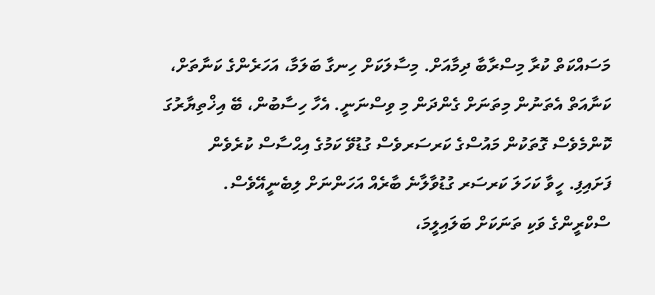މަސައްކަތް ކުރާ މިސްރާބާ ދިމާއަށް. މިސާލަކަށް ހިނގާ ބަލަމާ، އަހަރެންގެ ކަނާތަށް، ކަނާއަތް އެތަނުން މިތަނަށް ގެންދަން މި ވިސްނަނީ. އެހާ ހިސާބުން، ބޭ އިޚްތިޔާރުގަ ކޮންމެވެސް ގޮތަކުން މައުސްގެ ކަރސަރވެސް ގުޑުވޭ ކަމުގެ އިޙްސާސް ކުރެވެން ފަށައިފި. ހީވާ ކަހަލަ ކަރސަރ ގުޑުވާލާނެ ބާރެއް އަހަންނަށް ލިބެނީއޭވެސް. ސްކްރީންގެ ވަކި ތަނަކަށް ބަލައިލީމަ،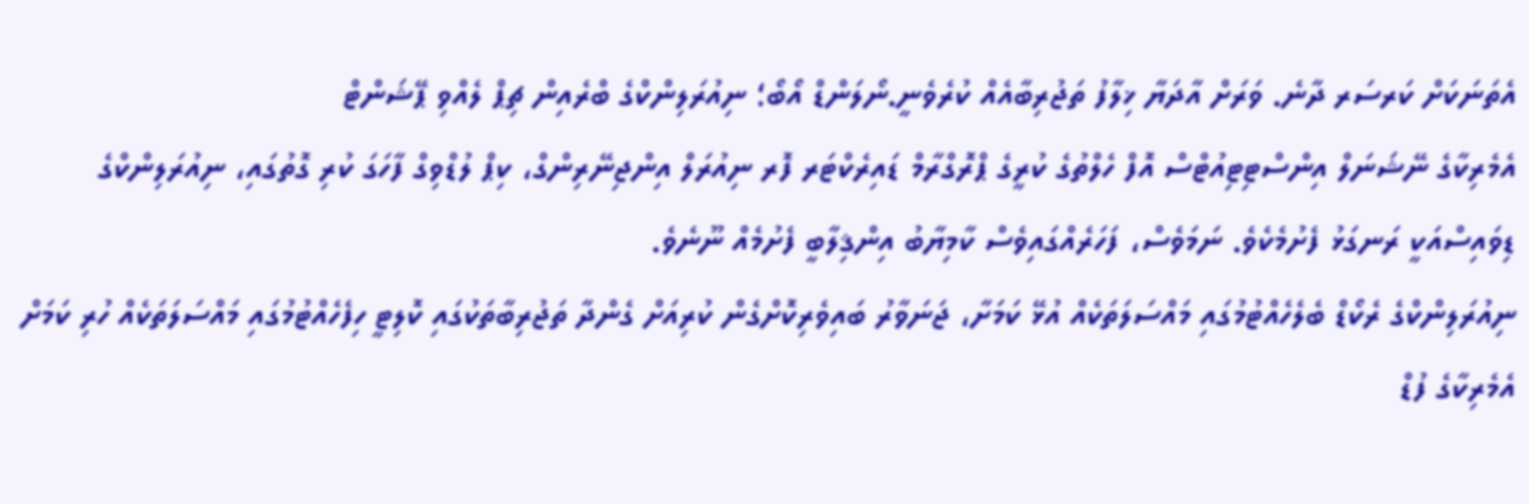އެތަނަކަށް ކަރސަރ ދާނެ. ވަރަށް އާދަޔާ ޚިލާފު ތަޖުރިބާއެއް ކުރެވެނީ.ނޯލަންޑް އޯބޯ؛ ނިއުރަލިންކްގެ ބްރެއިން ޗިޕް ލެއްވި ޕޭޝަންޓް
އެމެރިކާގެ ނޭޝަނަލް އިންސްޓިޓިއުޓްސް އޮފް ހެލްތުގެ ކުރީގެ ޕްރޮގްރާމް ޑައިރެކްޓަރ ފޮރ ނިއުރަލް އިންޖިނޭރިންގް، ކިޕް ލުޑްވިގް ފާހަގަ ކުރި ގޮތުގައި، ނިއުރަލިންކްގެ ޑިވައިސްއަކީ ރަނގަޅު ފެށުމެކެވެ. ނަމަވެސް، ފަހަރެއްގައިވެސް ކާމިޔާބު އިންޤިލާބީ ފެށުމެއް ނޫނެވެ.
ނިއުރަލިންކްގެ ރެކޯޑް ބެލެހެއްޓުމުގައި މައްސަލަތަކެއް އުޅޭ ކަމަށާ، ޖަނަވާރު ބައިވެރިކޮށްގެން ކުރިއަށް ގެންދާ ތަޖުރިބާތަކުގައި ކޮލިޓީ ހިފެހެއްޓުމުގައި މައްސަލަތަކެއް ހުރި ކަމަށް އެމެރިކާގެ ފުޑް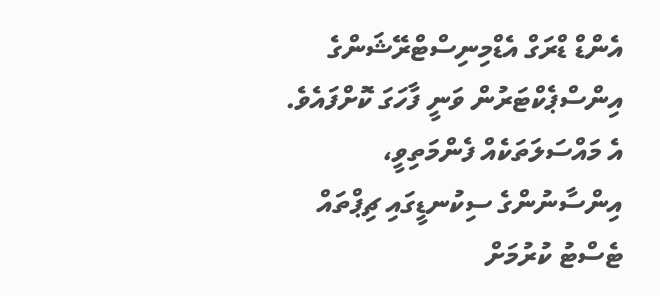އެންޑް ޑްރަގް އެޑްމިނިސްޓްރޭޝަންގެ އިންސްޕެކްޓަރުން ވަނީ ފާހަގަ ކޮށްފައެވެ. އެ މައްސަލަތަކެއް ފެންމަތިވީ، އިންސާނުންގެ ސިކުނޑީގައި ޗިޕްތައް ޓެސްޓު ކުރުމަށް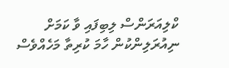ކްލިއަރަންސް ލިބިފައި ވާ ކަމަށް ނިއުރަލިންކުން ހާމަ ކުރިތާ މަހެއްވެސް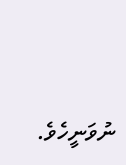ނުވަނީހެވެ.